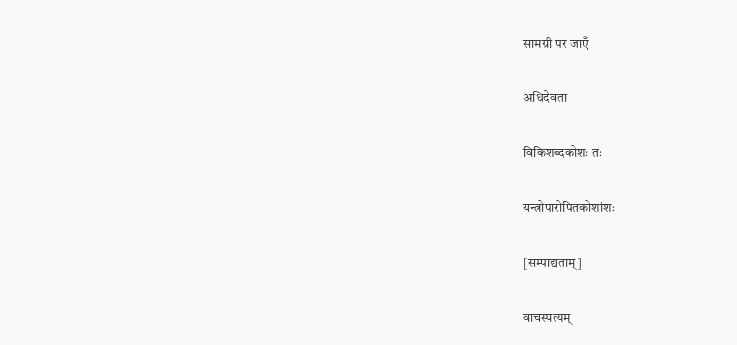सामग्री पर जाएँ

अधिदेवता

विकिशब्दकोशः तः

यन्त्रोपारोपितकोशांशः

[सम्पाद्यताम्]

वाचस्पत्यम्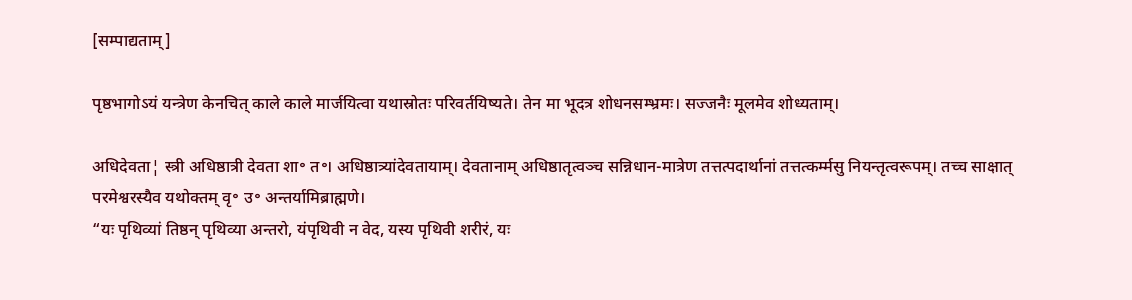[सम्पाद्यताम्]

पृष्ठभागोऽयं यन्त्रेण केनचित् काले काले मार्जयित्वा यथास्रोतः परिवर्तयिष्यते। तेन मा भूदत्र शोधनसम्भ्रमः। सज्जनैः मूलमेव शोध्यताम्।

अधिदेवता¦ स्त्री अधिष्ठात्री देवता शा॰ त॰। अधिष्ठात्र्यांदेवतायाम्। देवतानाम् अधिष्ठातृत्वञ्च सन्निधान-मात्रेण तत्तत्पदार्थानां तत्तत्कर्म्मसु नियन्तृत्वरूपम्। तच्च साक्षात् परमेश्वरस्यैव यथोक्तम् वृ॰ उ॰ अन्तर्यामिब्राह्मणे।
“यः पृथिव्यां तिष्ठन् पृथिव्या अन्तरो, यंपृथिवी न वेद, यस्य पृथिवी शरीरं, यः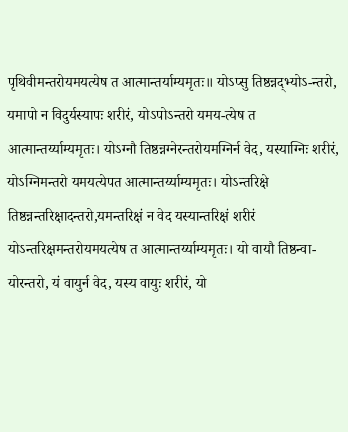पृथिवीमन्तरोयमयत्येष त आत्मान्तर्याम्यमृतः॥ योऽप्सु तिष्ठन्नद्भ्योऽ-न्तरो, यमापो न विदुर्यस्यापः शरीरं, योऽपोऽन्तरो यमय-त्येष त आत्मान्तर्य्याम्यमृतः। योऽग्नौ तिष्ठन्नग्नेरन्तरोयमग्निर्न वेद, यस्याग्निः शरीरं, योऽग्निमन्तरो यमयत्येपत आत्मान्तर्य्याम्यमृतः। योऽन्तरिक्षे तिष्ठन्नन्तरिक्षादन्तरो,यमन्तरिक्षं न वेद यस्यान्तरिक्षं शरीरं योऽन्तरिक्षमन्तरोयमयत्येष त आत्मान्तर्य्याम्यमृतः। यो वायौ तिष्ठन्वा-योरन्तरो, यं वायुर्न वेद, यस्य वायुः शरीरं, यो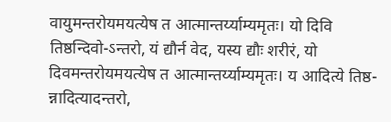वायुमन्तरोयमयत्येष त आत्मान्तर्य्याम्यमृतः। यो दिवि तिष्ठन्दिवो-ऽन्तरो, यं द्यौर्न वेद, यस्य द्यौः शरीरं, यो दिवमन्तरोयमयत्येष त आत्मान्तर्य्याम्यमृतः। य आदित्ये तिष्ठ-न्नादित्यादन्तरो,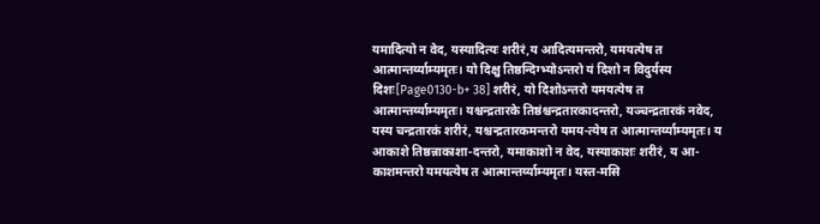यमादित्यो न वेद, यस्यादित्यः शरीरं,य आदित्यमन्तरो, यमयत्येष त आत्मान्तर्य्याम्यमृतः। यो दिक्षु तिष्ठन्दिग्भ्योऽन्तरो यं दिशो न विदुर्यस्य दिशः[Page0130-b+ 38] शरीरं, यो दिशोऽन्तरो यमयत्येष त आत्मान्तर्य्याम्यमृतः। यश्चन्द्रतारके तिष्ठंश्चन्द्रतारकादन्तरो, यञ्चन्द्रतारकं नवेद, यस्य चन्द्रतारकं शरीरं, यश्चन्द्रतारकमन्तरो यमय-त्येष त आत्मान्तर्य्याम्यमृतः। य आकाशे तिष्ठन्नाकाशा-दन्तरो, यमाकाशो न वेद, यस्याकाशः शरीरं, य आ-काशमन्तरो यमयत्येष त आत्मान्तर्य्याम्यमृतः। यस्त-मसि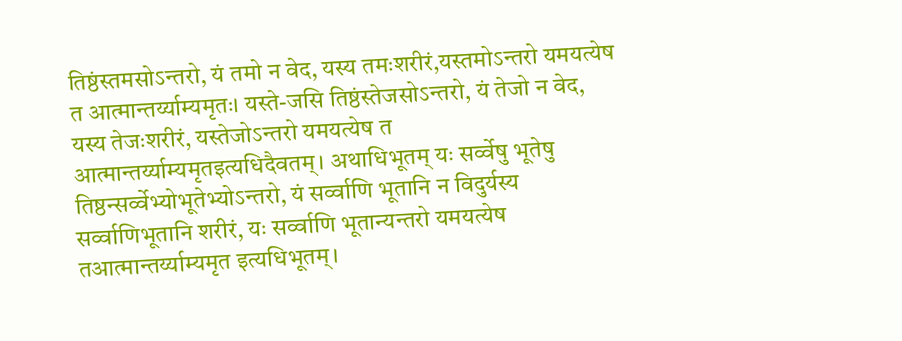तिष्ठंस्तमसोऽन्तरो, यं तमो न वेद, यस्य तमःशरीरं,यस्तमोऽन्तरो यमयत्येष त आत्मान्तर्य्याम्यमृतः। यस्ते-जसि तिष्ठंस्तेजसोऽन्तरो, यं तेजो न वेद, यस्य तेजःशरीरं, यस्तेजोऽन्तरो यमयत्येष त आत्मान्तर्य्याम्यमृतइत्यधिदैवतम्। अथाधिभूतम् यः सर्व्वेषु भूतेषु तिष्ठन्सर्व्वेभ्योभूतेभ्योऽन्तरो, यं सर्व्वाणि भूतानि न विदुर्यस्य सर्व्वाणिभूतानि शरीरं, यः सर्व्वाणि भूतान्यन्तरो यमयत्येष तआत्मान्तर्य्याम्यमृत इत्यधिभूतम्।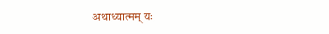अथाध्यात्मम् यः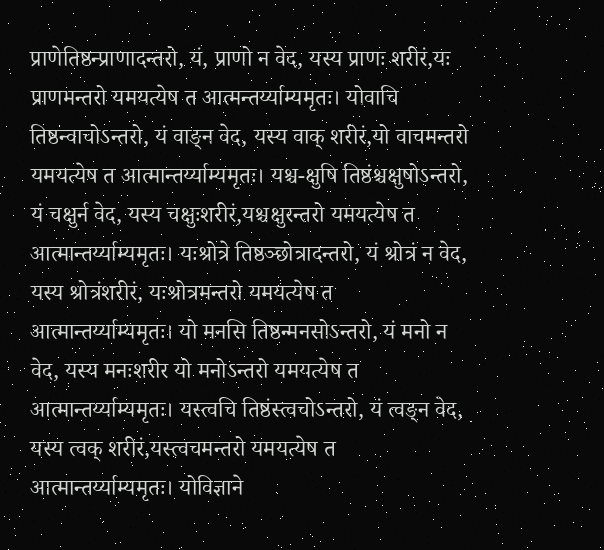प्राणेतिष्ठन्प्राणादन्तरो, यं, प्राणो न वेद, यस्य प्राणः शरीरं,यः प्राणमन्तरो यमयत्येष त आत्मन्तर्य्याम्यमृतः। योवाचि तिष्ठन्वाचोऽन्तरो, यं वाङ्न वेद, यस्य वाक् शरीरं,यो वाचमन्तरो यमयत्येष त आत्मान्तर्य्याम्यमृतः। यश्च-क्षुषि तिष्ठंश्चक्षुषोऽन्तरो, यं चक्षुर्न वेद, यस्य चक्षुःशरीरं,यश्चक्षुरन्तरो यमयत्येष त आत्मान्तर्य्याम्यमृतः। यःश्रोत्रे तिष्ठञ्छोत्रादन्तरो, यं श्रोत्रं न वेद, यस्य श्रोत्रंशरीरं, यःश्रोत्रमन्तरो यमयत्येष त आत्मान्तर्य्याम्यमृतः। यो मनसि तिष्ठन्मनसोऽन्तरो, यं मनो न वेद, यस्य मनःशरीर यो मनोऽन्तरो यमयत्येष त आत्मान्तर्य्याम्यमृतः। यस्त्वचि तिष्ठंस्त्वचोऽन्तरो, यं त्वङ्न वेद, यस्य त्वक् शरीरं,यस्त्वचमन्तरो यमयत्येष त आत्मान्तर्य्याम्यमृतः। योविज्ञाने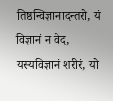तिष्ठन्विज्ञानादन्तरो, यं विज्ञानं न वेद, यस्यविज्ञानं शरीरं, यो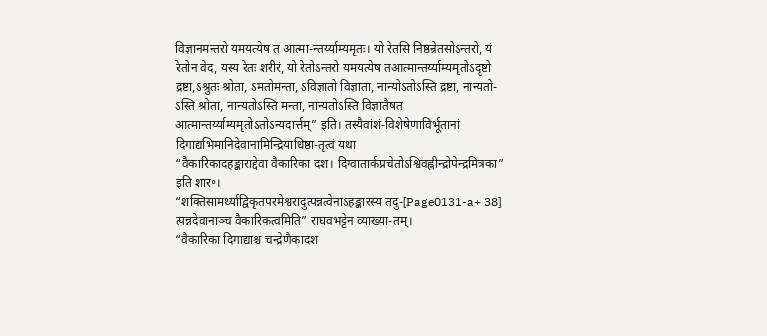विज्ञानमन्तरो यमयत्येष त आत्मा-न्तर्य्याम्यमृतः। यो रेतसि निष्ठन्रेतसोऽन्तरो, यं रेतोन वेद, यस्य रेतः शरीरं, यो रेतोऽन्तरो यमयत्येष तआत्मान्तर्य्याम्यमृतोऽदृष्टो द्रष्टा,ऽश्रुतः श्रोता, ऽमतोमन्ता, ऽविज्ञातो विज्ञाता, नान्योऽतोऽस्ति द्रष्टा, नान्यतो-ऽस्ति श्रोता, नान्यतोऽस्ति मन्ता, नान्यतोऽस्ति विज्ञातैषत आत्मान्तर्य्याम्यमृतोऽतोऽन्यदार्त्तम्” इति। तस्यैवांशं-विशेषेणाविर्भूतानां दिगाद्यभिमानिदेवानामिन्द्रियाधिष्ठा-तृत्वं यथा
“वैकारिकादहङ्काराद्देवा वैकारिका दश। दिग्वातार्कप्रचेतोऽश्विवह्नीन्द्रोपेन्द्रमित्रका” इति शार॰।
“शक्तिसामर्थ्याद्विकृतपरमेश्वरादुत्पन्नत्वेनाऽहङ्कारस्य तदु-[Page0131-a+ 38] त्पन्नदेवानाञ्च वैकारिकत्वमिति” राघवभट्टेन व्याख्या-तम्।
“वैकारिका दिगाद्याश्च चन्द्रेणैकादश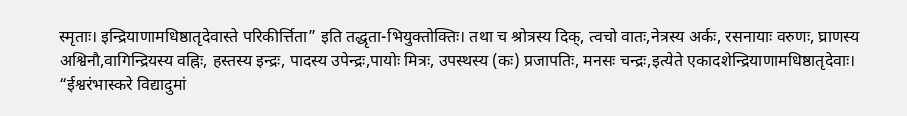स्मृताः। इन्द्रियाणामधिष्ठातृदेवास्ते परिकीर्त्तिता” इति तद्धृता-भियुक्तोक्तिः। तथा च श्रोत्रस्य दिक्, त्वचो वातः,नेत्रस्य अर्कः, रसनायाः वरुणः, घ्राणस्य अश्विनौ,वागिन्द्रियस्य वह्निः, हस्तस्य इन्द्रः, पादस्य उपेन्द्रः,पायोः मित्रः, उपस्थस्य (कः) प्रजापतिः, मनसः चन्द्रः,इत्येते एकादशेन्द्रियाणामधिष्ठातृदेवाः।
“ईश्वरंभास्करे विद्यादुमां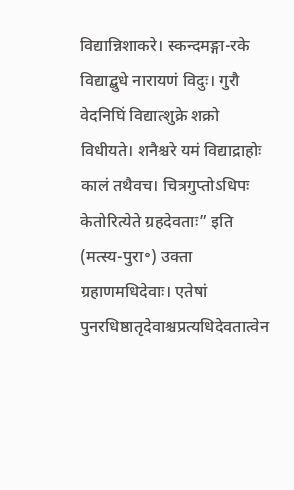विद्यान्निशाकरे। स्कन्दमङ्गा-रके विद्याद्बुधे नारायणं विदुः। गुरौ वेदनिघिं विद्यात्शुक्रे शक्रो विधीयते। शनैश्चरे यमं विद्याद्राहोः कालं तथैवच। चित्रगुप्तोऽधिपः केतोरित्येते ग्रहदेवताः” इति (मत्स्य-पुरा॰) उक्ता ग्रहाणमधिदेवाः। एतेषां पुनरधिष्ठातृदेवाश्चप्रत्यधिदेवतात्वेन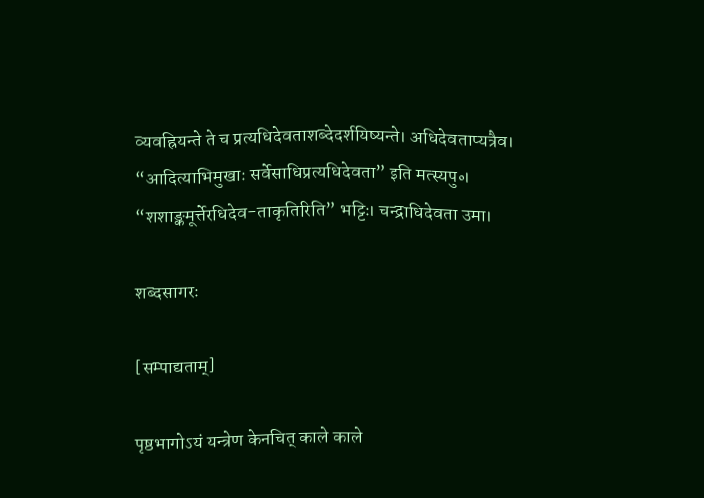व्यवह्रियन्ते ते च प्रत्यधिदेवताशब्देदर्शयिष्यन्ते। अधिदेवताप्यत्रैव।
“आदित्याभिमुखाः सर्वेसाधिप्रत्यधिदेवता” इति मत्स्यपु॰।
“शशाङ्कमूर्त्तेरधिदेव-ताकृतिरिति” भट्टिः। चन्द्राधिदेवता उमा।

शब्दसागरः

[सम्पाद्यताम्]

पृष्ठभागोऽयं यन्त्रेण केनचित् काले काले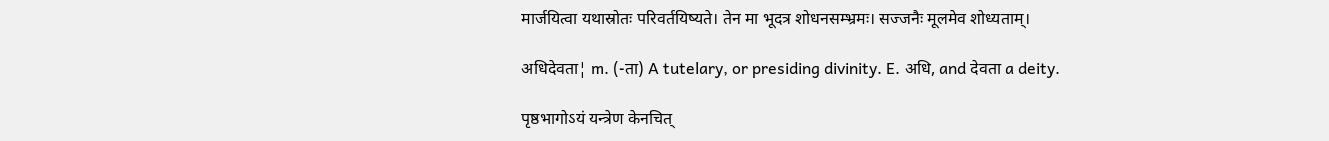मार्जयित्वा यथास्रोतः परिवर्तयिष्यते। तेन मा भूदत्र शोधनसम्भ्रमः। सज्जनैः मूलमेव शोध्यताम्।

अधिदेवता¦ m. (-ता) A tutelary, or presiding divinity. E. अधि, and देवता a deity.

पृष्ठभागोऽयं यन्त्रेण केनचित्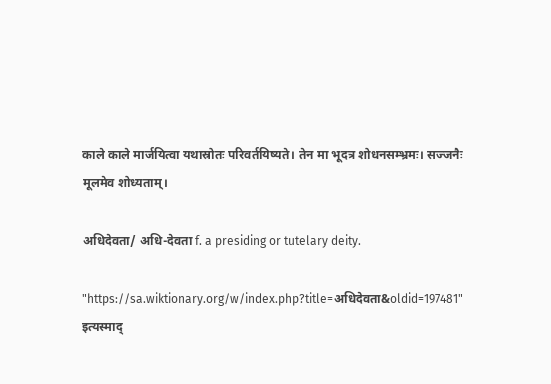काले काले मार्जयित्वा यथास्रोतः परिवर्तयिष्यते। तेन मा भूदत्र शोधनसम्भ्रमः। सज्जनैः मूलमेव शोध्यताम्।

अधिदेवता/ अधि-देवता f. a presiding or tutelary deity.

"https://sa.wiktionary.org/w/index.php?title=अधिदेवता&oldid=197481" इत्यस्माद्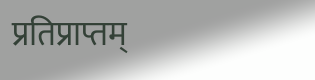प्रतिप्राप्तम्